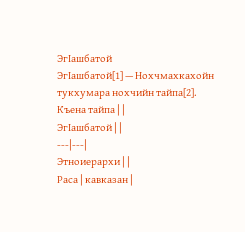ЭгӀашбатой
ЭгӀашбатой[1] — Нохчмахкахойн тукхумара нохчийн тайпа[2].
Къена тайпа | |
ЭгӀашбатой | |
---|---|
Этноиерархи | |
Раса | кавказан |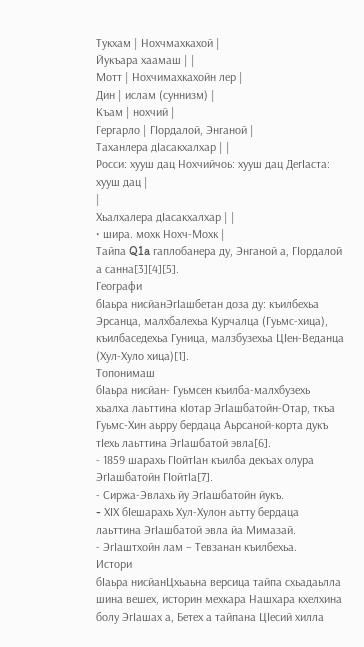Тукхам | Нохчмахкахой |
Йукъара хаамаш | |
Мотт | Нохчимахкахойн лер |
Дин | ислам (суннизм) |
Къам | нохчий |
Гергарло | ГӀордалой, Энганой |
Таханлера дӀасакхалхар | |
Росси: хууш дац Нохчийчоь: хууш дац ДегӀаста: хууш дац |
|
Хьалхалера дӀасакхалхар | |
• шира. мохк Нохч-Мохк |
Тайпа Q1a гаплобанера ду, Энганой а, ГӀордалой а санна[3][4][5].
Географи
бӀаьра нисйанЭгӀашбетан доза ду: къилбехьа Эрсанца, малхбалехьа Курчалца (Гуьмс-хица), къилбаседехьа Гуница, малзбузехьа ЦӀен-Веданца (Хул-Хуло хица)[1].
Топонимаш
бӀаьра нисйан- Гуьмсен къилба-малхбузехь хьалха лаьттина кӀотар ЭгӀашбатойн-Отар, ткъа Гуьмс-Хин аьрру бердаца Аьрсаной-корта дукъ тӀехь лаьттина ЭгӀашбатой эвла[6].
- 1859 шарахь ГӀойтӀан къилба декъах олура ЭгӀашбатойн ГӀойтӀа[7].
- Сиржа-Эвлахь йу ЭгӀашбатойн йукъ.
- XӀX бӀешарахь Хул-Хулон аьтту бердаца лаьттина ЭгӀашбатой эвла йа Мимазай.
- ЭгӀаштхойн лам – Тевзанан къилбехьа.
Истори
бӀаьра нисйанЦхьаьна версица тайпа схьадаьлла шина вешех, историн мехкара Нашхара кхелхина болу ЭгIашах а, Бетех а тайпана ЦӀесий хилла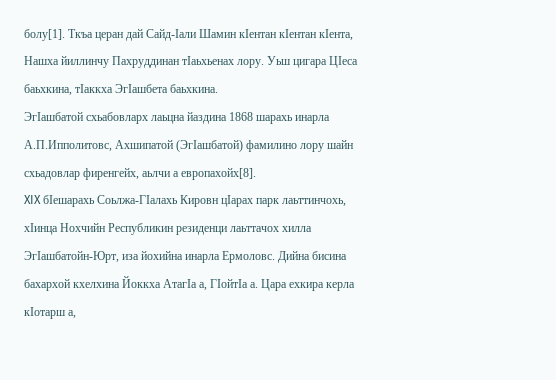болу[1]. Ткъа церан дай Сайд-Ӏали Шамин кӀентан кӀентан кӀента, Нашха йиллинчу Пахруддинан тӀаьхьенах лору. Уьш цигара ЦӀеса баьхкина, тӀаккха ЭгӀашбета баьхкина.
ЭгӀашбатой схьабовларх лаьцна йаздина 1868 шарахь инарла А.П.Ипполитовс, Ахшипатой (ЭгӀашбатой) фамилино лору шайн схьадовлар фиренгейх, аьлчи а европахойх[8].
XIX бӀешарахь Соьлжа-ГӀалахь Кировн цӀарах парк лаьттинчохь, хӀинца Нохчийн Республикин резиденци лаьттачох хилла ЭгӀашбатойн-Юрт, иза йохийна инарла Ермоловс. Дийна бисина бахархой кхелхина Йоккха АтагӀа а, ГӀойтӀа а. Цара ехкира керла кӀотарш а,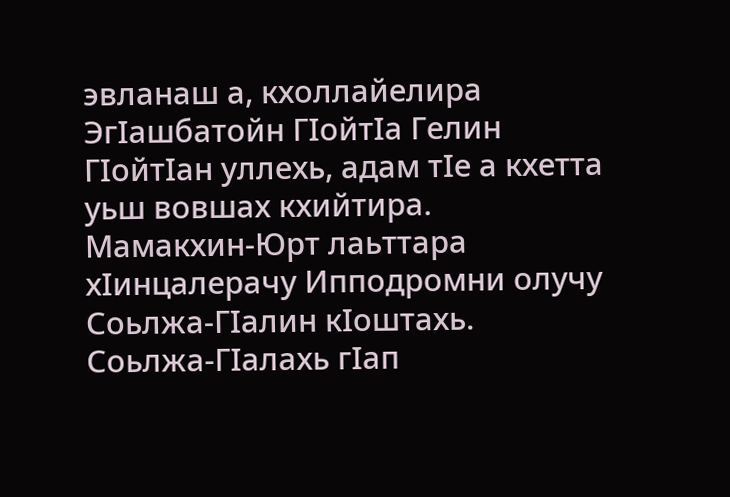эвланаш а, кхоллайелира ЭгIашбатойн ГIойтIа Гелин ГIойтIан уллехь, адам тӀе а кхетта уьш вовшах кхийтира.
Мамакхин-Юрт лаьттара хӀинцалерачу Ипподромни олучу Соьлжа-ГӀалин кӀоштахь. Соьлжа-ГӀалахь гӀап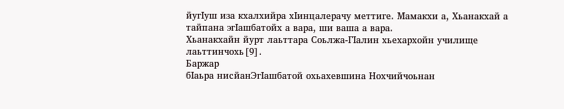йугӀуш иза кхалхийра хӀинцалерачу меттиге. Мамакхи а, Хьанакхай а тайпана эгӀашбатойх а вара, ши ваша а вара.
Хьанакхайн йурт лаьттара Соьлжа-ГӀалин хьехархойн училище лаьттинчохь[9].
Баржар
бӀаьра нисйанЭгӀашбатой охьахевшина Нохчийчоьнан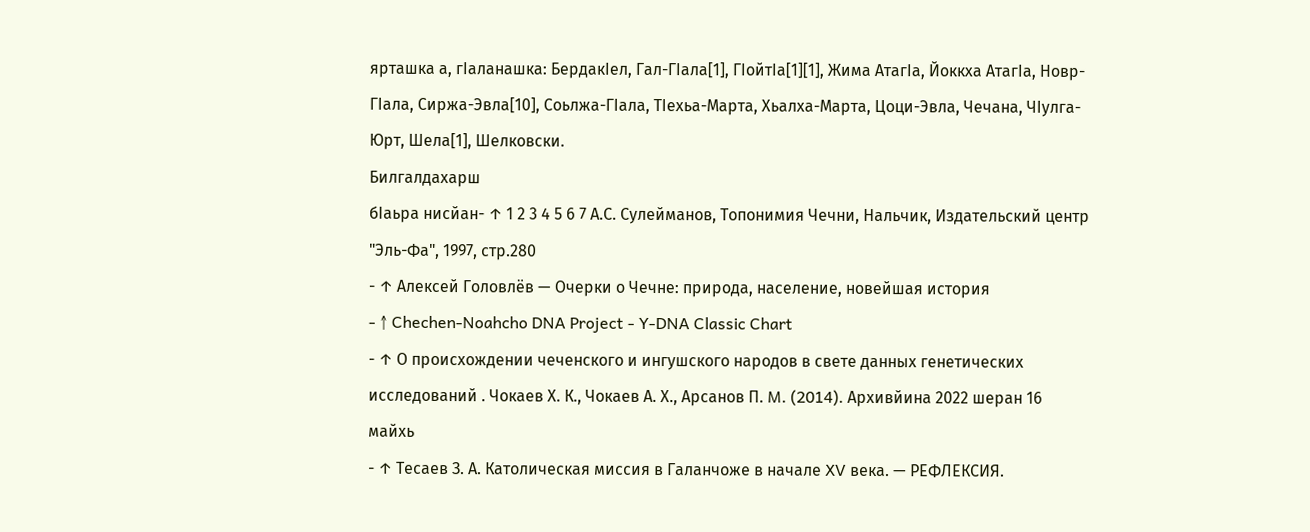ярташка а, гӀаланашка: БердакӀел, Гал-ГӀала[1], ГӀойтӀа[1][1], Жима АтагӀа, Йоккха АтагӀа, Новр-ГӀала, Сиржа-Эвла[10], Соьлжа-ГӀала, ТӀехьа-Марта, Хьалха-Марта, Цоци-Эвла, Чечана, ЧӀулга-Юрт, Шела[1], Шелковски.
Билгалдахарш
бӀаьра нисйан- ↑ 1 2 3 4 5 6 7 А.С. Сулейманов, Топонимия Чечни, Нальчик, Издательский центр "Эль-Фа", 1997, стр.280
- ↑ Алексей Головлëв — Очерки о Чечне: природа, население, новейшая история
- ↑ Chechen-Noahcho DNA Project - Y-DNA Classic Chart
- ↑ О происхождении чеченского и ингушского народов в свете данных генетических исследований . Чокаев Х. К., Чокаев А. Х., Арсанов П. M. (2014). Архивйина 2022 шеран 16 майхь
- ↑ Тесаев З. А. Католическая миссия в Галанчоже в начале XV века. — РЕФЛЕКСИЯ.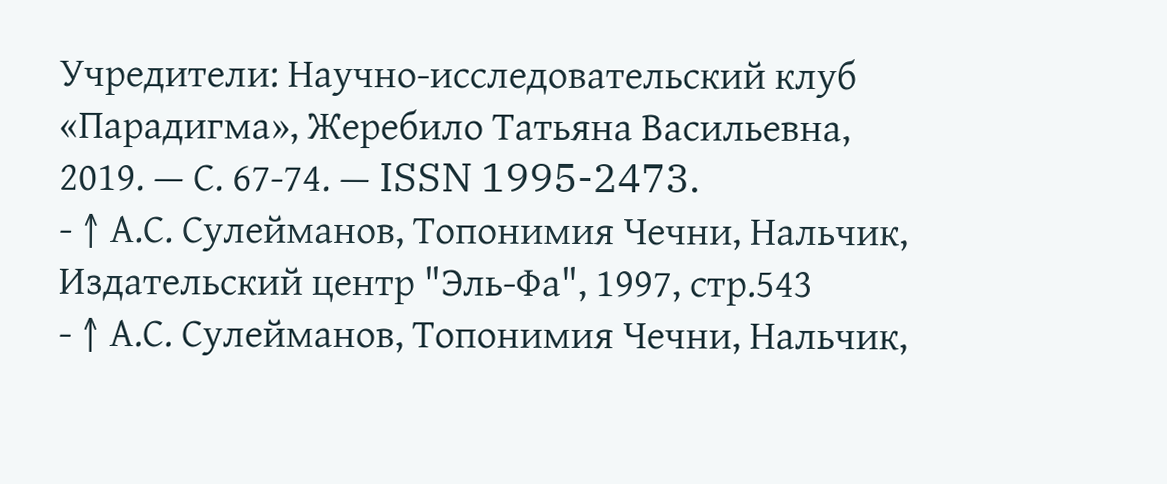Учредители: Научно-исследовательский клуб «Парадигма», Жеребило Татьяна Васильевна, 2019. — С. 67-74. — ISSN 1995-2473.
- ↑ А.С. Сулейманов, Топонимия Чечни, Нальчик, Издательский центр "Эль-Фа", 1997, стр.543
- ↑ А.С. Сулейманов, Топонимия Чечни, Нальчик,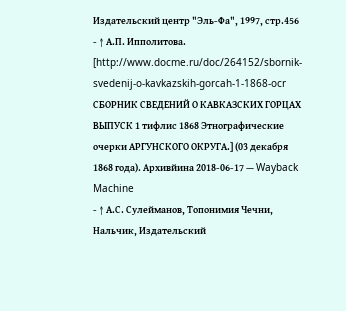Издательский центр "Эль-Фа", 1997, стр.456
- ↑ А.П. Ипполитова. [http://www.docme.ru/doc/264152/sbornik-svedenij-o-kavkazskih-gorcah-1-1868-ocr СБОРНИК СВЕДЕНИЙ О КАВКАЗСКИХ ГОРЦАХ ВЫПУСК 1 тифлис 1868 Этнографические очерки АРГУНСКОГО ОКРУГА.] (03 декабря 1868 года). Архивйина 2018-06-17 — Wayback Machine
- ↑ А.С. Сулейманов, Топонимия Чечни, Нальчик, Издательский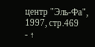центр "Эль-Фа", 1997, стр.469
- ↑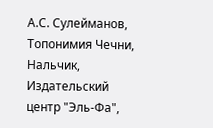А.С. Сулейманов, Топонимия Чечни, Нальчик, Издательский центр "Эль-Фа",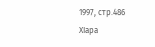1997, стр.486
ХӀара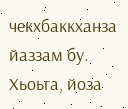чекхбаккханза йаззам бу. Хьоьга, йоза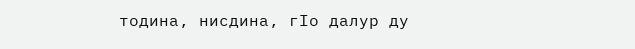тодина, нисдина, гӀо далур ду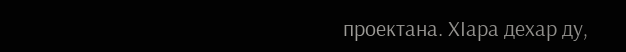проектана. ХӀара дехар ду,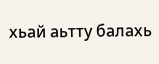хьай аьтту балахь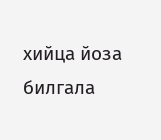хийца йоза билгала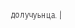долучуьнца. |